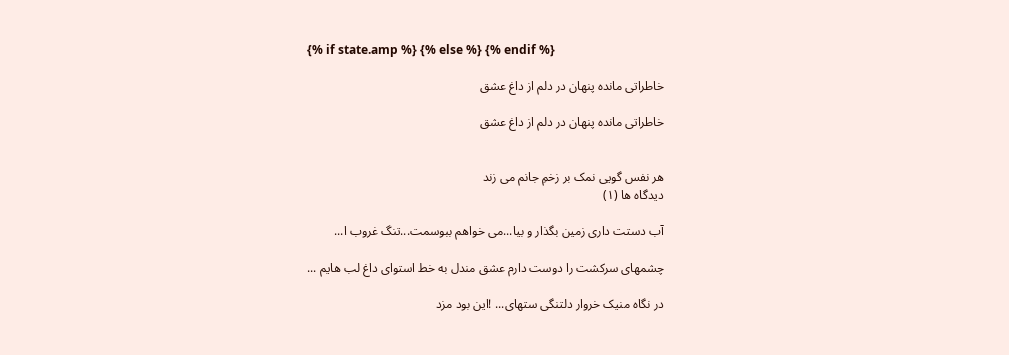{% if state.amp %} {% else %} {% endif %}

خاطراتی مانده پنهان در دلم از داغ عشق

خاطراتی مانده پنهان در دلم از داغ عشق


هر نفس گویی نمک بر زخمِ جانم می زند
دیدگاه ها (۱)

آب دستت داری زمین بگذار و بیا...می خواهم ببوسمت...تنگ غروب ا...

چشمهای سرکشت را دوست دارم عشق مندل به خط استوای داغ لب هایم ...

در نگاه منیک خروار دلتنگی ستهای... !این بود مزد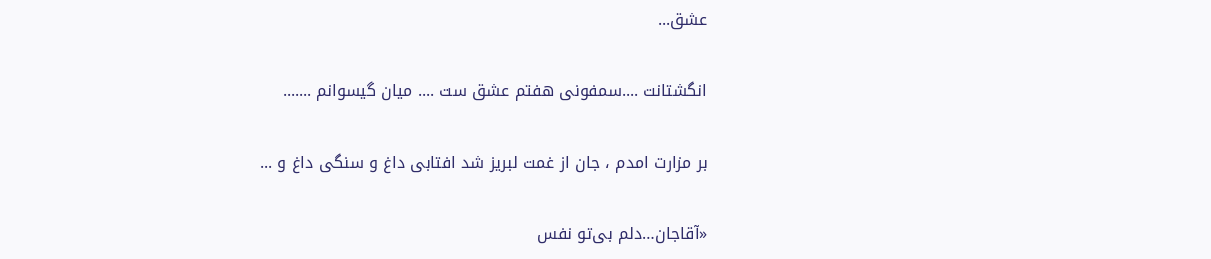عشق...

انگشتانت ....سمفونی هفتم عشق ست .... میان گیسوانم .......

بر مزارت امدم ، جان از غمت لبریز شد افتابی داغ و سنگی داغ و ...

«آقاجان…دلم بی‌تو نفس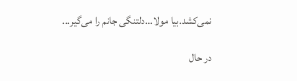نمی‌کشد.بیا مولا…دلتنگی جانم را می‌گیر...

در حال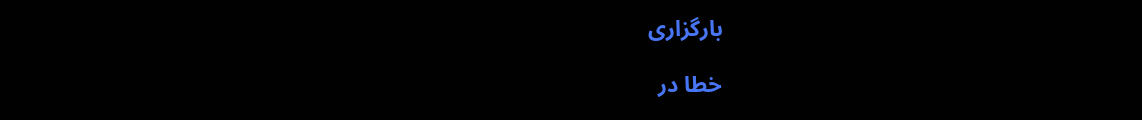بارگزاری

خطا در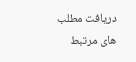دریافت مطلب های مرتبط